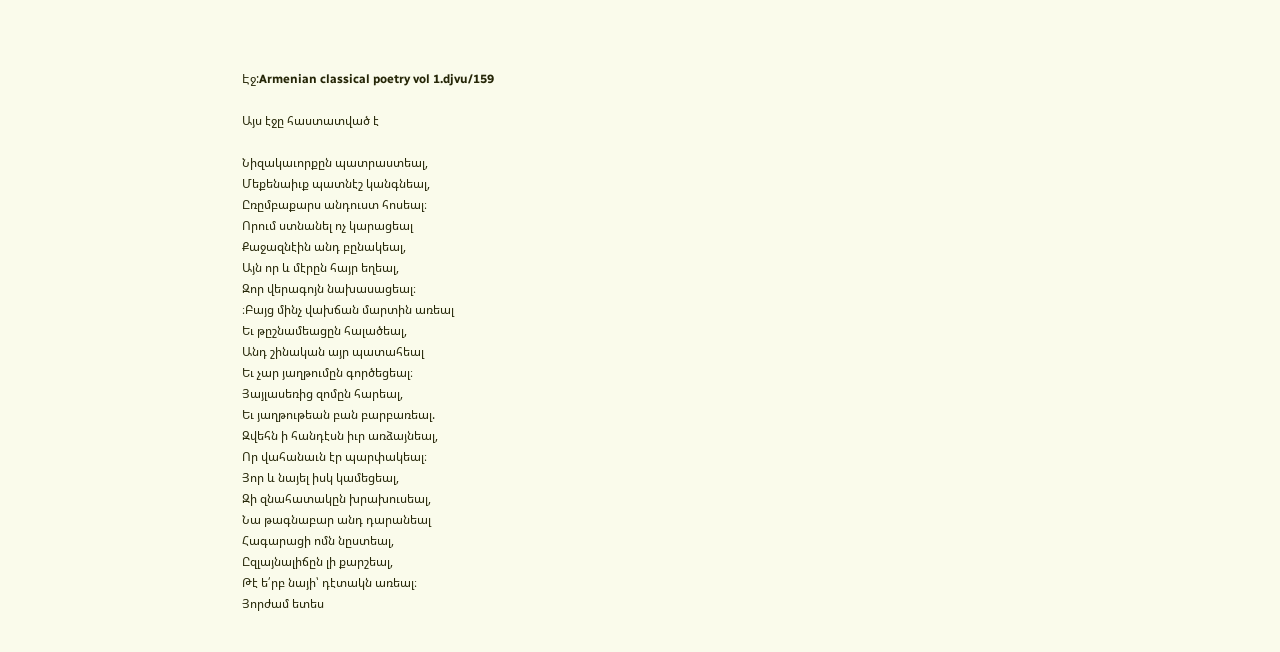Էջ:Armenian classical poetry vol 1.djvu/159

Այս էջը հաստատված է

Նիզակաւորքըն պատրաստեալ,
Մեքենաիւք պատնէշ կանգնեալ,
Ըռըմբաքարս անդուստ հոսեալ։
Որում ստնանել ոչ կարացեալ
Քաջազնէին անդ բընակեալ,
Այն որ և մէրըն հայր եղեալ,
Զոր վերագոյն նախասացեալ։
։Բայց մինչ վախճան մարտին առեալ
Եւ թըշնամեացըն հալածեալ,
Անդ շինական այր պատահեալ
Եւ չար յաղթումըն գործեցեալ։
Յայլասեռից զոմըն հարեալ,
Եւ յաղթութեան բան բարբառեալ.
Զվեհն ի հանդէսն իւր առձայնեալ,
Որ վահանաւն էր պարփակեալ։
Յոր և նայել իսկ կամեցեալ,
Զի զնահատակըն խրախուսեալ,
Նա թագնաբար անդ դարանեալ
Հագարացի ոմն նըստեալ,
Ըզլայնալիճըն լի քարշեալ,
Թէ ե՛րբ նայի՝ դէտակն առեալ։
Յորժամ ետես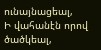ունայնացեալ,
Ի վահանէն որով ծածկեալ,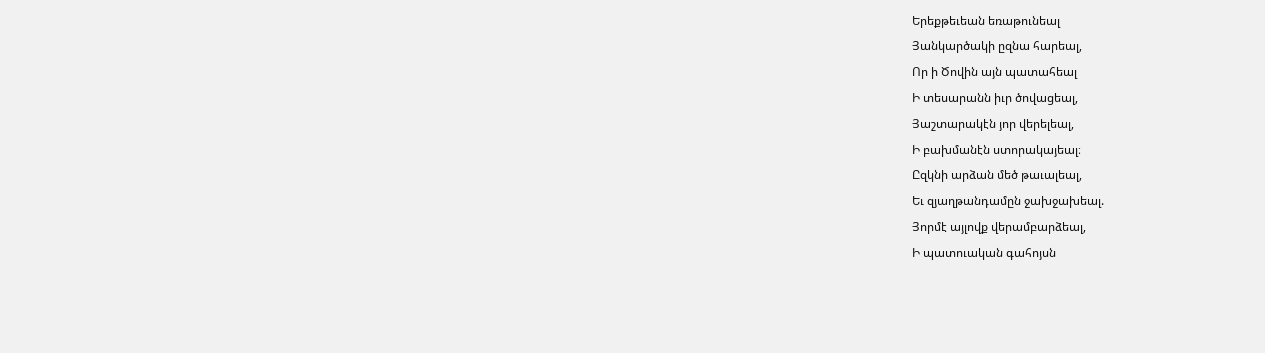Երեքթեւեան եռաթունեալ
Յանկարծակի ըզնա հարեալ,
Որ ի Ծովին այն պատահեալ
Ի տեսարանն իւր ծովացեալ,
Յաշտարակէն յոր վերելեալ,
Ի բախմանէն ստորակայեալ։
Ըզկնի արձան մեծ թաւալեալ,
Եւ զյաղթանդամըն ջախջախեալ.
Յորմէ այլովք վերամբարձեալ,
Ի պատուական գահոյսն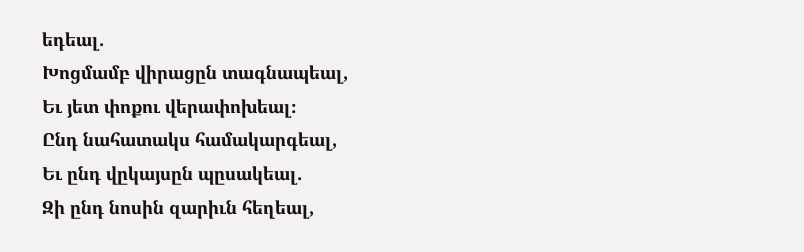եդեալ.
Խոցմամբ վիրացըն տագնապեալ,
Եւ յետ փոքու վերափոխեալ։
Ընդ նահատակս համակարգեալ,
Եւ ընդ վըկայսըն պըսակեալ.
Զի ընդ նոսին զարիւն հեղեալ,